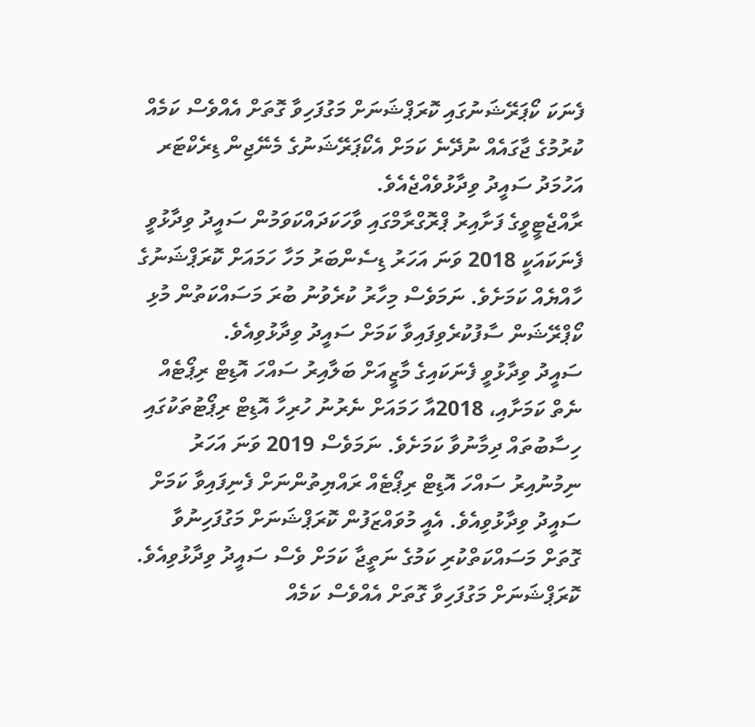ފެނަކަ ކޯޕަރޭޝަނުގައި ކޮރަޕްޝަނަށް މަގުފަހިވާ ގޮތަށް އެއްވެސް ކަމެއް ކުރުމުގެ ޖާގައެއް ނުދޭނެ ކަމަށް އެކޯޕަރޭޝަނުގެ މެނޭޖިން ޑިރެކްޓަރ އަހުމަދު ސައީދު ވިދާޅުވެއްޖެއެވެ.
ރާއްޖެޓީވީގެ ފަށާއިރު ޕްރޮގްރާމްގައި ވާހަކަދައްކަވަމުން ސައީދު ވިދާޅުވީ ފެނަކައަކީ 2018 ވަނަ އަހަރު ޑިސެންބަރު މަހާ ހަމައަށް ކޮރަޕްޝަނުގެ ހާއްޔެއް ކަމަށެވެ. ނަމަވެސް މިހާރު ކުރެވުނު ބުރަ މަސައްކަތުން މުޅި ކޯޕްރޭޝަން ސާފުކުރެވިފައިވާ ކަމަށް ސައީދު ވިދާޅުވިއެވެ.
ސައީދު ވިދާޅުވީ ފެނަކައިގެ މާޒީއަށް ބަލާއިރު ސައްހަ އޮޑިޓް ރިޕޯޓެއް ނެތް ކަމަށާއި، 2018އާ ހަމައަށް ނެރުނު ހުރިހާ އޮޑިޓް ރިޕޯޓުތަކުގައި ހިސާބުތައް ދިމާނުވާ ކަމަށެވެ. ނަމަވެސް 2019 ވަނަ އަހަރު ނިމުނުއިރު ސައްހަ އޮޑިޓް ރިޕޯޓެއް ރައްޔިތުންނަށް ފެނިފައިވާ ކަމަށް ސައީދު ވިދާޅުވިއެވެ. އެއީ މުވައްޒަފުން ކޮރަޕްޝަނަށް މަގުފަހިނުވާ ގޮތަށް މަސައްކަތްކުރި ކަމުގެ ނަތީޖާ ކަމަށް ވެސް ސައީދު ވިދާޅުވިއެވެ.
ކޮރަޕްޝަނަށް މަގުފަހިވާ ގޮތަށް އެއްވެސް ކަމެއް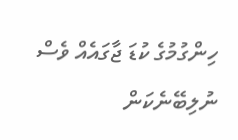ހިންގުމުގެ ކުޑަ ޖާގައެއް ވެސް ނުލިބޭނެކަން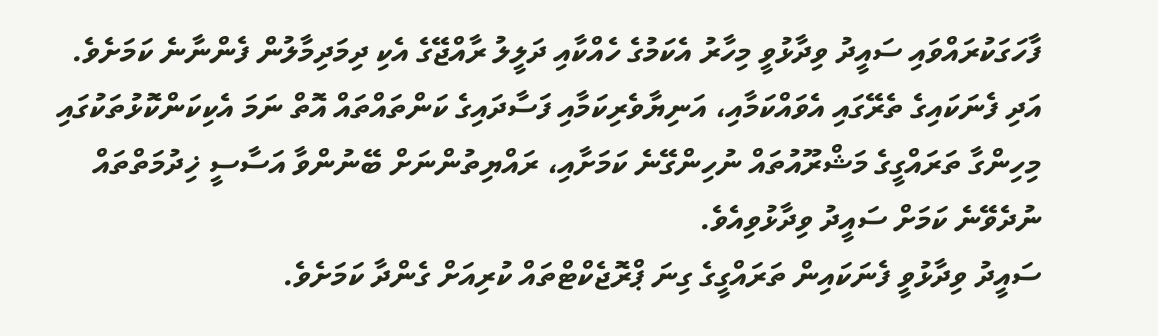ފާހަގަކުރައްވައި ސައީދު ވިދާޅުވީ މިހާރު އެކަމުގެ ހެއްކާއި ދަލީލު ރާއްޖޭގެ އެކި ދިމަދިމާލުން ފެންނާނެ ކަމަށެވެ. އަދި ފެނަކައިގެ ތެރޭގައި އެވައްކަމާއި، އަނިޔާވެރިކަމާއި ފަސާދައިގެ ކަންތައްތައް އޮތް ނަމަ އެކިކަންކޮޅުތަކުގައި މިހިންގާ ތަރައްގީގެ މަޝްރޫއުތައް ނުހިންގޭނެ ކަމަށާއި، ރައްޔިތުންނަށް ބޭނުންވާ އަސާސީ ޚިދުމަތްތައް ނުދެވޭނެ ކަމަށް ސައީދު ވިދާޅުވިއެވެ.
ސައީދު ވިދާޅުވީ ފެނަކައިން ތަރައްގީގެ ގިނަ ޕްރޮޖެކްޓްތައް ކުރިއަށް ގެންދާ ކަމަށެވެ.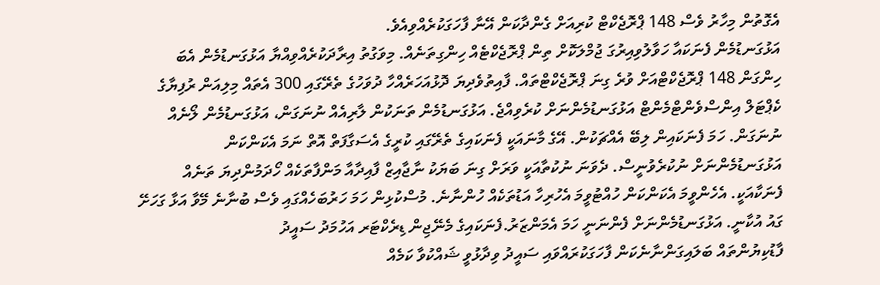އެގޮތުން މިހާރު ވެސް 148 ޕްރޮޖެކްޓް ކުރިއަށް ގެންދާކަން އޭނާ ފާހަގަކުރެއްވިއެވެ.
އަޅުގަނޑުމެން ފެނަކައާ ހަވާލުވިއިރުގަ ޖުމްލަކޮށް ތިން ޕްރޮޖެކްޓެއް ހިންގިތަނެއް. މިވަގުތު އިރާދަކުރެއްވިއްޔާ އަޅުގަނޑުމެން އެބަ ހިންގަން 148 ޕްރޮޖެކްޓްއަށް ވުރެ ގިނަ ޕްރޮޖެކްޓްތައް. ފާއިތުވެދިޔަ ދޮޅުއަހަރެއްހާ ދުވަހުގެ ތެރޭގައި 300 އެތައް މިލިއަން ރުފިޔާގެ ކެޕްޓަލް އިންސްވެންޓްމެންޓް އަޅުގަނޑުމެންނަށް ކުރެވިއްޖެ. އަޅުގަނޑުމެން ތަނަކުން ލާރިއެއް ނުނަގަން، އަޅުގަނޑުމެން ލޯނެއް ނުނަގަން. ހަމަ ފެނަކައިން ލިބޭ އެއްޗަކުން. އޭގެ މާނައަކީ ފެނަކައިގެ ތެރޭގައި ކުރީގެ އެސަގާފަތް އޮތް ނަމަ އެކަންކަން އަޅުގަނޑުމެންނަށް ނުކުރެވުނީސް. ދެވަނަ ނުކުތާއަކީ ވަރަށް ގިނަ ބަޔަކު ނާޖާއިޒް ފާއިދާއާ މަންފާތަކެއް ހޯދަމުންދިޔަ ތަނެއް ފެނަކާއަކީ. އެހެންވީމަ އެކަންކަން ހުއްޓުވީމަ އެހުރިހާ އަޑުތަކެއް ހުންނާނެ. މުސްކުޅިން ހަމަ ހަރުބަހެއްގައި ވެސް ބުނާނެ މޭވާ އަޅާ ގަހަށޭ ގައު އުކާނީ. އަޅުގަނޑުމެންނަށް ފެންނަނީ ހަމަ އެމަންޒަރު.ފެނަކައިގެ މެނޭޖިން ޑިރެކްޓަރ އަހުމަދު ސައީދު
ފާޑުކިޔުންތައް ބަލައިގަންނާނެކަން ފާހަގަކުރައްވައި ސައީދު ވިދާޅުވީ ޝައްކުވާ ކަމެއް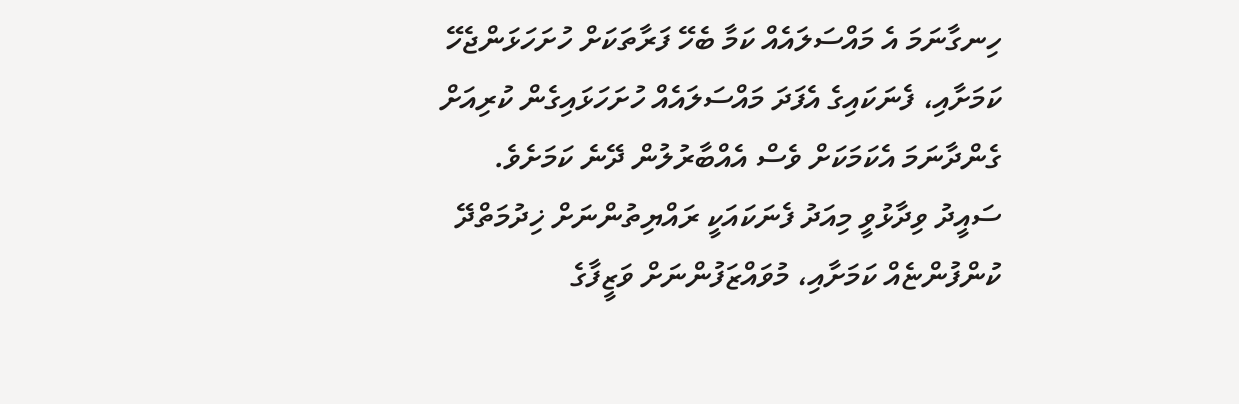ހިނގާނަމަ އެ މައްސަލައެއް ކަމާ ބެހޭ ފަރާތަކަށް ހުށަހަޅަންޖެހޭ ކަމަށާއި، ފެނަކައިގެ އެފަދަ މައްސަލައެއް ހުށަހަޅައިގެން ކުރިއަށް ގެންދާނަމަ އެކަމަކަށް ވެސް އެއްބާރުލުން ދޭނެ ކަމަށެވެ.
ސައީދު ވިދާޅުވީ މިއަދު ފެނަކައަކީ ރައްޔިތުންނަށް ޚިދުމަތްދޭ ކުންފުންޏެއް ކަމަށާއި، މުވައްޒަފުންނަށް ވަޒީފާގެ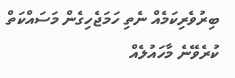ބިރުވެރިކަމެއް ނެތި ހަމަޖެހިގެން މަސައްކަތް ކުރެވޭނެ މާހައުލެއް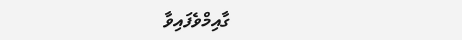ގާއިމްވެފައިވާ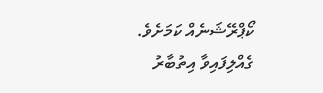ކޯޕްރޭޝަނެއް ކަމަށެވެ. ގެއްލިފައިވާ އިތުބާރު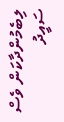ލިބެމުންދާކަން ވެސް ސައީދު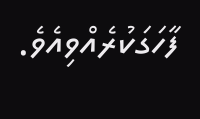ފާހަގަކުރެއްވިއެވެ.